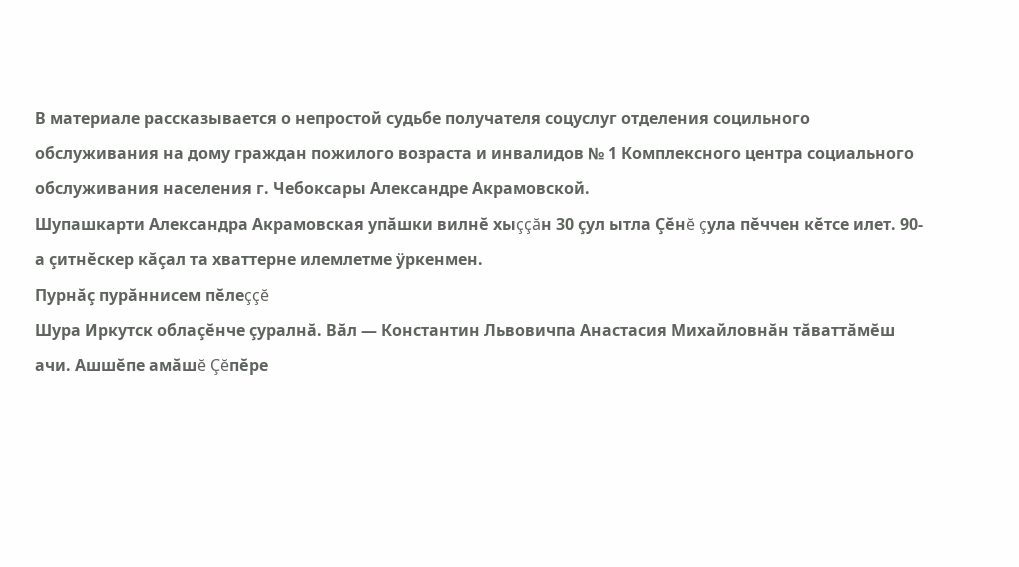В материале рассказывается о непростой судьбе получателя соцуслуг отделения социльного обслуживания на дому граждан пожилого возраста и инвалидов № 1 Комплексного центра социального обслуживания населения г. Чебоксары Александре Акрамовской.
Шупашкарти Александра Акрамовская упăшки вилнĕ хыççăн 30 çул ытла Çĕнĕ çула пĕччен кĕтсе илет. 90-а çитнĕскер кăçал та хваттерне илемлетме ÿркенмен.
Пурнăç пурăннисем пĕлеççĕ
Шура Иркутск облаçĕнче çуралнă. Вăл — Константин Львовичпа Анастасия Михайловнăн тăваттăмĕш ачи. Ашшĕпе амăшĕ Çĕпĕре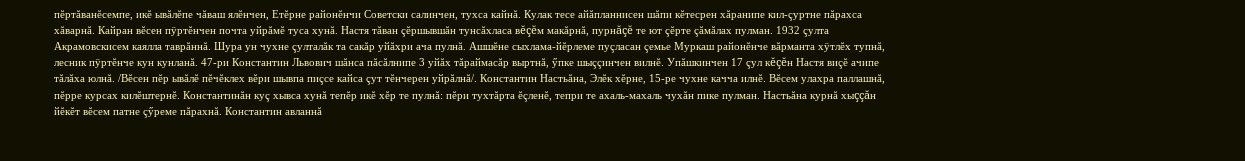пĕртăванĕсемпе, икĕ ывăлĕпе чăваш ялĕнчен, Етĕрне районĕнчи Советски салинчен, тухса кайнă. Кулак тесе айăпланнисен шăпи кĕтесрен хăранипе кил-çуртне пăрахса хăварнă. Кайран вĕсен пÿртĕнчен почта уйрăмĕ туса хунă. Настя тăван çĕршывшăн тунсăхласа вĕçĕм макăрнă, пурнăçĕ те ют çĕрте çăмăлах пулман. 1932 çулта Акрамовскисем каялла таврăннă. Шура ун чухне çулталăк та сакăр уйăхри ача пулнă. Ашшĕне сыхлама-йĕрлеме пуçласан çемье Муркаш районĕнче вăрманта хÿтлĕх тупнă, лесник пÿртĕнче кун кунланă. 47-ри Константин Львович шăнса пăсăлнипе 3 уйăх тăраймасăр выртнă, ӳпке шыççинчен вилнĕ. Упăшкинчен 17 çул кĕçĕн Настя виçĕ ачипе тăлăха юлнă. /Вĕсен пĕр ывăлĕ пĕчĕклех вĕри шывпа пиçсе кайса çут тĕнчерен уйрăлнă/. Константин Настьăна, Элĕк хĕрне, 15-ре чухне качча илнĕ. Вĕсем улахра паллашнă, пĕрре курсах килĕштернĕ. Константинăн куç хывса хунă тепĕр икĕ хĕр те пулнă: пĕри тухтăрта ĕçленĕ, тепри те ахаль-махаль чухăн пике пулман. Настьăна курнă хыççăн йĕкĕт вĕсем патне çӳреме пăрахнă. Константин авланнă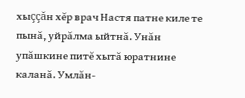хыççăн хĕр врач Настя патне киле те пынă, уйрăлма ыйтнă. Унăн упăшкине питĕ хытă юратнине каланă. Умлăн-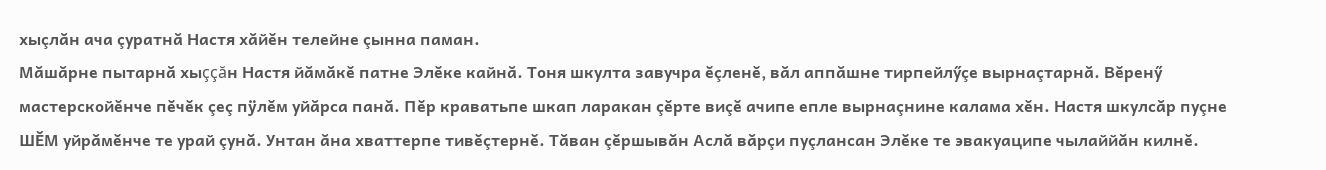хыçлăн ача çуратнă Настя хăйĕн телейне çынна паман.
Мăшăрне пытарнă хыççăн Настя йăмăкĕ патне Элĕке кайнă. Тоня шкулта завучра ĕçленĕ, вăл аппăшне тирпейлӳçе вырнаçтарнă. Вĕренӳ мастерскойĕнче пĕчĕк çеç пÿлĕм уйăрса панă. Пĕр краватьпе шкап ларакан çĕрте виçĕ ачипе епле вырнаçнине калама хĕн. Настя шкулсăр пуçне ШĔМ уйрăмĕнче те урай çунă. Унтан ăна хваттерпе тивĕçтернĕ. Тăван çĕршывăн Аслă вăрçи пуçлансан Элĕке те эвакуаципе чылаййăн килнĕ.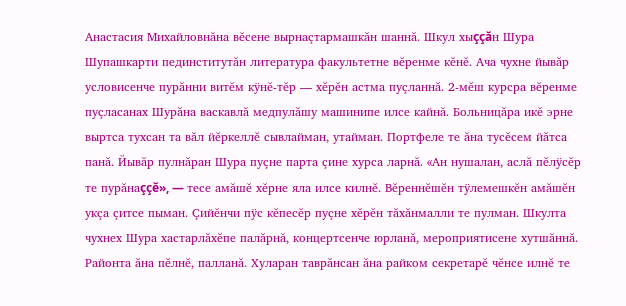Анастасия Михайловнăна вĕсене вырнаçтармашкăн шаннă. Шкул хыççăн Шура Шупашкарти пединститутăн литература факультетне вĕренме кĕнĕ. Ача чухне йывăр условисенче пурăнни витĕм кÿнĕ-тĕр — хĕрĕн астма пуçланнă. 2-мĕш курсра вĕренме пуçласанах Шурăна васкавлă медпулăшу машинипе илсе кайнă. Больницăра икĕ эрне выртса тухсан та вăл йĕркеллĕ сывлайман, утайман. Портфеле те ăна тусĕсем йăтса панă. Йывăр пулнăран Шура пуçне парта çине хурса ларнă. «Ан нушалан, аслă пĕлÿсĕр те пурăнаççĕ», — тесе амăшĕ хĕрне яла илсе килнĕ. Вĕреннĕшĕн тÿлемешкĕн амăшĕн укçа çитсе пыман. Çийĕнчи пÿс кĕпесĕр пуçне хĕрĕн тăхăнмалли те пулман. Шкулта чухнех Шура хастарлăхĕпе палăрнă, концертсенче юрланă, мероприятисене хутшăннă. Районта ăна пĕлнĕ, палланă. Хуларан таврăнсан ăна райком секретарĕ чĕнсе илнĕ те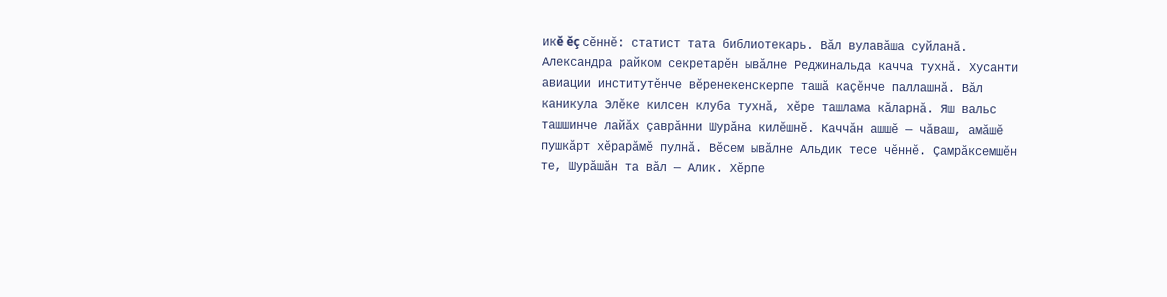икĕ ĕç сĕннĕ: статист тата библиотекарь. Вăл вулавăша суйланă.
Александра райком секретарĕн ывăлне Реджинальда качча тухнă. Хусанти авиации институтĕнче вĕренекенскерпе ташă каçĕнче паллашнă. Вăл каникула Элĕке килсен клуба тухнă, хĕре ташлама кăларнă. Яш вальс ташшинче лайăх çаврăнни Шурăна килĕшнĕ. Каччăн ашшĕ — чăваш, амăшĕ пушкăрт хĕрарăмĕ пулнă. Вĕсем ывăлне Альдик тесе чĕннĕ. Çамрăксемшĕн те, Шурăшăн та вăл — Алик. Хĕрпе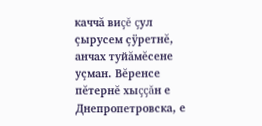каччă виçĕ çул çырусем çÿретнĕ, анчах туйăмĕсене уçман. Вĕренсе пĕтернĕ хыççăн е Днепропетровска, е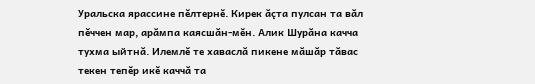Уральска ярассине пĕлтернĕ. Кирек ăçта пулсан та вăл пĕччен мар, арăмпа каясшăн-мĕн. Алик Шурăна качча тухма ыйтнă. Илемлĕ те хаваслă пикене мăшăр тăвас текен тепĕр икĕ каччă та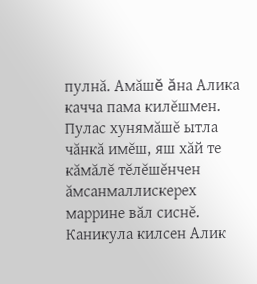пулнă. Амăшĕ ăна Алика качча пама килĕшмен. Пулас хунямăшĕ ытла чăнкă имĕш, яш хăй те кăмăлĕ тĕлĕшĕнчен ăмсанмаллискерех маррине вăл сиснĕ. Каникула килсен Алик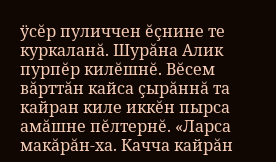ÿсĕр пуличчен ĕçнине те куркаланă. Шурăна Алик пурпĕр килĕшнĕ. Вĕсем вăрттăн кайса çырăннă та кайран киле иккĕн пырса амăшне пĕлтернĕ. «Ларса макăрăн-ха. Качча кайрăн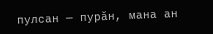пулсан — пурăн, мана ан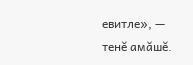евитле», — тенĕ амăшĕ.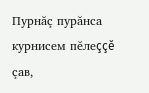Пурнăç пурăнса курнисем пĕлеççĕ çав,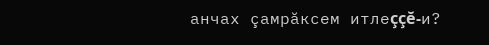анчах çамрăксем итлеççĕ-и?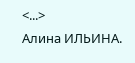<...>
Алина ИЛЬИНА.